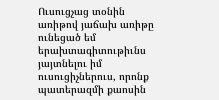Ուսուցչաց տօնին առիթով յաճախ առիթը ունեցած եմ երախտագիտութիւնս յայտնելու իմ ուսուցիչներուս, որոնք պատերազմի քաոսին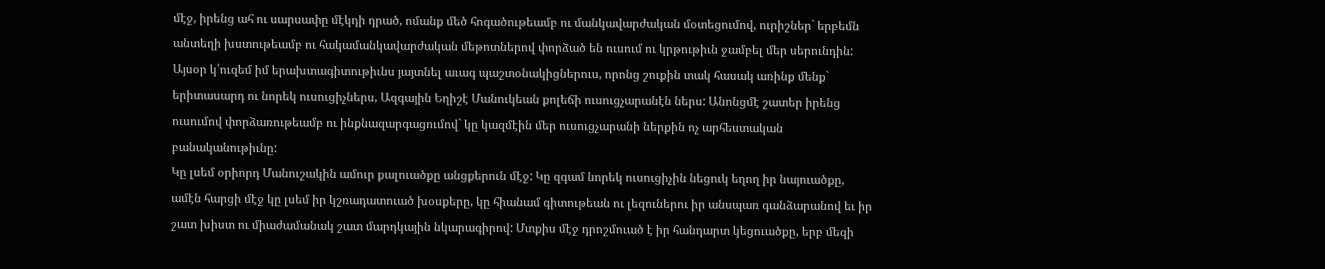մէջ, իրենց ահ ու սարսափը մէկդի դրած, ոմանք մեծ հոգածութեամբ ու մանկավարժական մօտեցումով, ուրիշներ` երբեմն անտեղի խստութեամբ ու հակամանկավարժական մեթոտներով փորձած են ուսում ու կրթութիւն ջամբել մեր սերունդին:
Այսօր կ՛ուզեմ իմ երախտագիտութիւնս յայտնել աւագ պաշտօնակիցներուս, որոնց շուքին տակ հասակ առինք մենք` երիտասարդ ու նորեկ ուսուցիչներս, Ազգային Եղիշէ Մանուկեան քոլեճի ուսուցչարանէն ներս: Անոնցմէ շատեր իրենց ուսումով փորձառութեամբ ու ինքնազարգացումով` կը կազմէին մեր ուսուցչարանի ներքին ոչ արհեստական բանականութիւնը:
Կը լսեմ օրիորդ Մանուշակին ամուր քալուածքը անցքերուն մէջ: Կը զգամ նորեկ ուսուցիչին նեցուկ եղող իր նայուածքը, ամէն հարցի մէջ կը լսեմ իր կշռադատուած խօսքերը, կը հիանամ գիտութեան ու լեզուներու իր անսպառ գանձարանով եւ իր շատ խիստ ու միաժամանակ շատ մարդկային նկարագիրով: Մտքիս մէջ դրոշմուած է իր հանդարտ կեցուածքը, երբ մեզի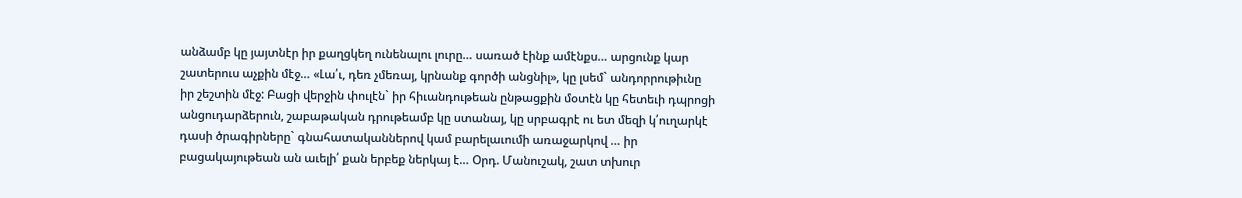անձամբ կը յայտնէր իր քաղցկեղ ունենալու լուրը… սառած էինք ամէնքս… արցունք կար շատերուս աչքին մէջ… «Լա՛ւ, դեռ չմեռայ, կրնանք գործի անցնիլ», կը լսեմ` անդորրութիւնը իր շեշտին մէջ: Բացի վերջին փուլէն` իր հիւանդութեան ընթացքին մօտէն կը հետեւի դպրոցի անցուդարձերուն, շաբաթական դրութեամբ կը ստանայ, կը սրբագրէ ու ետ մեզի կ՛ուղարկէ դասի ծրագիրները` գնահատականներով կամ բարելաւումի առաջարկով … իր բացակայութեան ան աւելի՛ քան երբեք ներկայ է… Օրդ. Մանուշակ, շատ տխուր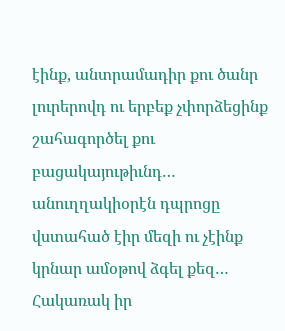էինք, անտրամադիր քու ծանր լուրերովդ ու երբեք չփորձեցինք շահագործել քու բացակայութիւնդ… անուղղակիօրէն դպրոցը վստահած էիր մեզի ու չէինք կրնար ամօթով ձգել քեզ…
Հակառակ իր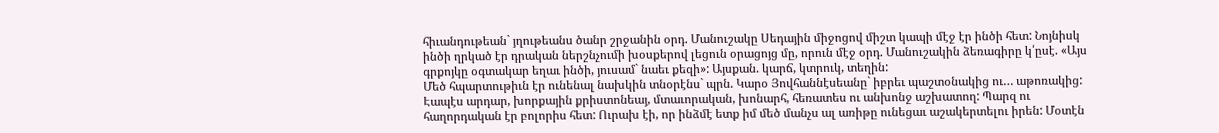հիւանդութեան` յղութեանս ծանր շրջանին օրդ. Մանուշակը Սեդային միջոցով միշտ կապի մէջ էր ինծի հետ: Նոյնիսկ ինծի ղրկած էր դրական ներշնչումի խօսքերով լեցուն օրացոյց մը, որուն մէջ օրդ. Մանուշակին ձեռագիրը կ՛ըսէ. «Այս գրքոյկը օգտակար եղաւ ինծի, յուսամ` նաեւ քեզի»: Այսքան. կարճ, կտրուկ, տեղին:
Մեծ հպարտութիւն էր ունենալ նախկին տնօրէնս` պրն. Կարօ Յովհաննէսեանը` իբրեւ պաշտօնակից ու… աթոռակից: Էապէս արդար, խորքային քրիստոնեայ, մտաւորական, խոնարհ, հեռատես ու անխոնջ աշխատող: Պարզ ու հաղորդական էր բոլորիս հետ: Ուրախ էի, որ ինձմէ ետք իմ մեծ մանչս ալ առիթը ունեցաւ աշակերտելու իրեն: Մօտէն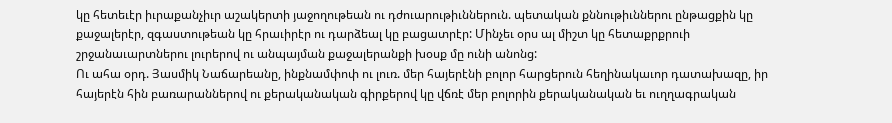կը հետեւէր իւրաքանչիւր աշակերտի յաջողութեան ու դժուարութիւններուն. պետական քննութիւններու ընթացքին կը քաջալերէր, զգաստութեան կը հրաւիրէր ու դարձեալ կը բացատրէր: Մինչեւ օրս ալ միշտ կը հետաքրքրուի շրջանաւարտներու լուրերով ու անպայման քաջալերանքի խօսք մը ունի անոնց:
Ու ահա օրդ. Յասմիկ Նաճարեանը, ինքնամփոփ ու լուռ. մեր հայերէնի բոլոր հարցերուն հեղինակաւոր դատախազը, իր հայերէն հին բառարաններով ու քերականական գիրքերով կը վճռէ մեր բոլորին քերականական եւ ուղղագրական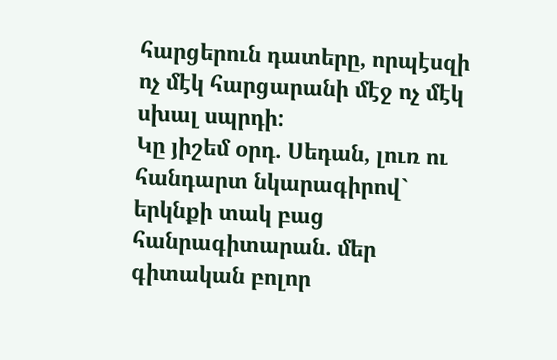հարցերուն դատերը, որպէսզի ոչ մէկ հարցարանի մէջ ոչ մէկ սխալ սպրդի:
Կը յիշեմ օրդ. Սեդան, լուռ ու հանդարտ նկարագիրով` երկնքի տակ բաց հանրագիտարան. մեր գիտական բոլոր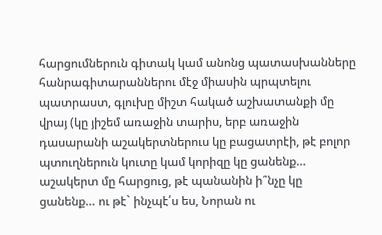հարցումներուն գիտակ կամ անոնց պատասխանները հանրագիտարաններու մէջ միասին պրպտելու պատրաստ, գլուխը միշտ հակած աշխատանքի մը վրայ (կը յիշեմ առաջին տարիս, երբ առաջին դասարանի աշակերտներուս կը բացատրէի, թէ բոլոր պտուղներուն կուտը կամ կորիզը կը ցանենք… աշակերտ մը հարցուց, թէ պանանին ի՞նչը կը ցանենք… ու թէ` ինչպէ՛ս ես, Նորան ու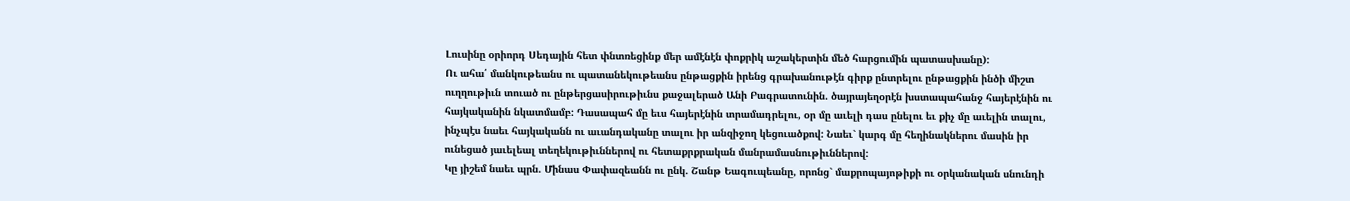Լուսինը օրիորդ Սեդային հետ փնտռեցինք մեր ամէնէն փոքրիկ աշակերտին մեծ հարցումին պատասխանը):
Ու ահա՛ մանկութեանս ու պատանեկութեանս ընթացքին իրենց գրախանութէն գիրք ընտրելու ընթացքին ինծի միշտ ուղղութիւն տուած ու ընթերցասիրութիւնս քաջալերած Անի Բագրատունին. ծայրայեղօրէն խստապահանջ հայերէնին ու հայկականին նկատմամբ: Դասապահ մը եւս հայերէնին տրամադրելու, օր մը աւելի դաս ընելու եւ քիչ մը աւելին տալու, ինչպէս նաեւ հայկականն ու աւանդականը տալու իր անզիջող կեցուածքով: Նաեւ` կարգ մը հեղինակներու մասին իր ունեցած յաւելեալ տեղեկութիւններով ու հետաքրքրական մանրամասնութիւններով:
Կը յիշեմ նաեւ պրն. Մինաս Փափազեանն ու ընկ. Շանթ Եագուպեանը, որոնց` մաքրոպայոթիքի ու օրկանական սնունդի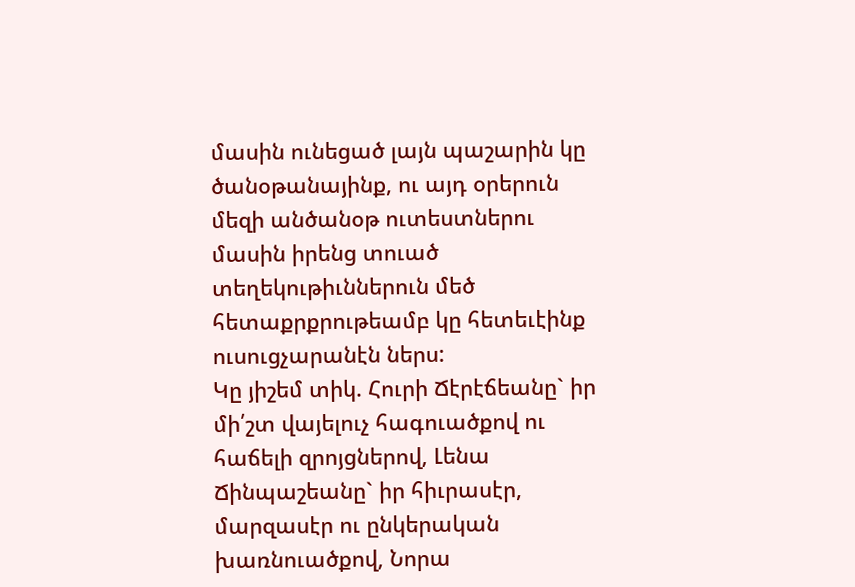մասին ունեցած լայն պաշարին կը ծանօթանայինք, ու այդ օրերուն մեզի անծանօթ ուտեստներու մասին իրենց տուած տեղեկութիւններուն մեծ հետաքրքրութեամբ կը հետեւէինք ուսուցչարանէն ներս:
Կը յիշեմ տիկ. Հուրի Ճէրէճեանը` իր մի՛շտ վայելուչ հագուածքով ու հաճելի զրոյցներով, Լենա Ճինպաշեանը` իր հիւրասէր, մարզասէր ու ընկերական խառնուածքով, Նորա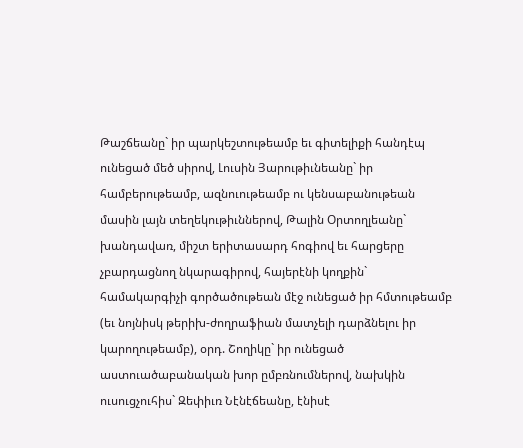Թաշճեանը` իր պարկեշտութեամբ եւ գիտելիքի հանդէպ ունեցած մեծ սիրով, Լուսին Յարութիւնեանը` իր համբերութեամբ, ազնուութեամբ ու կենսաբանութեան մասին լայն տեղեկութիւններով, Թալին Օրտողլեանը` խանդավառ, միշտ երիտասարդ հոգիով եւ հարցերը չբարդացնող նկարագիրով, հայերէնի կողքին` համակարգիչի գործածութեան մէջ ունեցած իր հմտութեամբ (եւ նոյնիսկ թերիխ-ժողրաֆիան մատչելի դարձնելու իր կարողութեամբ), օրդ. Շողիկը` իր ունեցած աստուածաբանական խոր ըմբռնումներով, նախկին ուսուցչուհիս` Զեփիւռ Նէնէճեանը, էնիսէ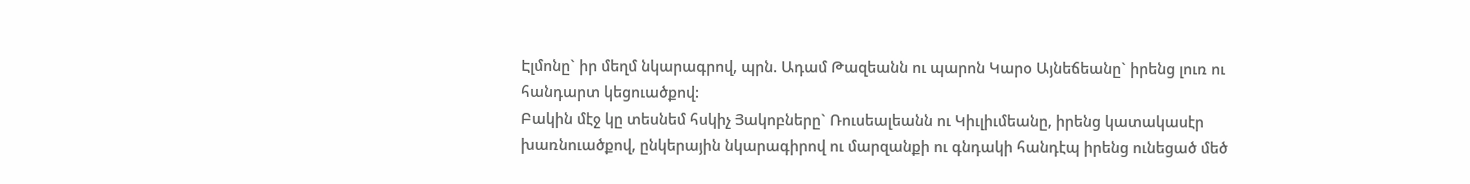Էլմոնը` իր մեղմ նկարագրով, պրն. Ադամ Թազեանն ու պարոն Կարօ Այնեճեանը` իրենց լուռ ու հանդարտ կեցուածքով:
Բակին մէջ կը տեսնեմ հսկիչ Յակոբները` Ռուսեալեանն ու Կիւլիւմեանը, իրենց կատակասէր խառնուածքով, ընկերային նկարագիրով ու մարզանքի ու գնդակի հանդէպ իրենց ունեցած մեծ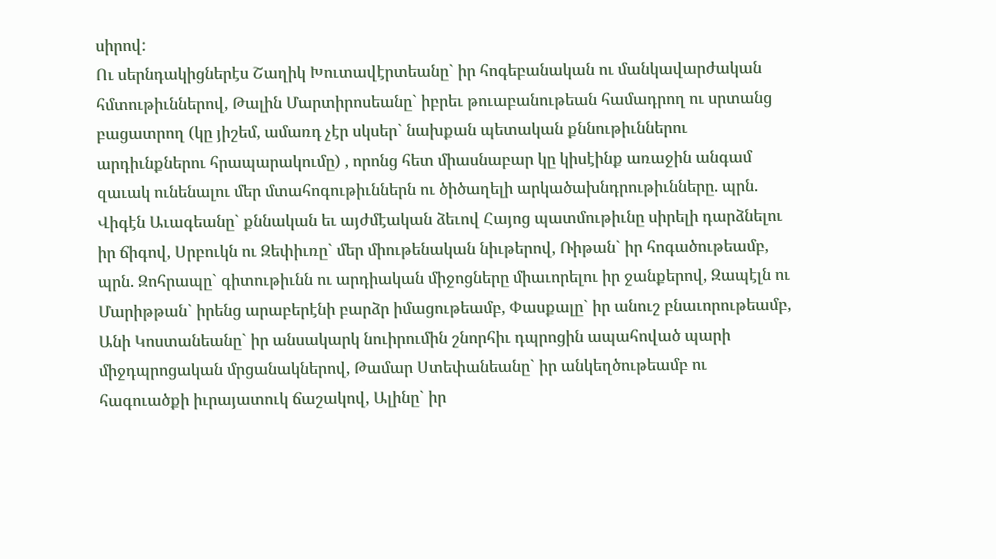սիրով:
Ու սերնդակիցներէս Շաղիկ Խուտավէրտեանը` իր հոգեբանական ու մանկավարժական հմտութիւններով, Թալին Մարտիրոսեանը` իբրեւ թուաբանութեան համադրող ու սրտանց բացատրող (կը յիշեմ, ամառդ չէր սկսեր` նախքան պետական քննութիւններու արդիւնքներու հրապարակումը) , որոնց հետ միասնաբար կը կիսէինք առաջին անգամ զաւակ ունենալու մեր մտահոգութիւններն ու ծիծաղելի արկածախնդրութիւնները. պրն. Վիգէն Աւագեանը` քննական եւ այժմէական ձեւով Հայոց պատմութիւնը սիրելի դարձնելու իր ճիգով, Սրբուկն ու Զեփիւռը` մեր միութենական նիւթերով, Ռիթան` իր հոգածութեամբ, պրն. Զոհրապը` գիտութիւնն ու արդիական միջոցները միաւորելու իր ջանքերով, Զապէլն ու Մարիթթան` իրենց արաբերէնի բարձր իմացութեամբ, Փասքալը` իր անուշ բնաւորութեամբ, Անի Կոստանեանը` իր անսակարկ նուիրումին շնորհիւ դպրոցին ապահոված պարի միջդպրոցական մրցանակներով, Թամար Ստեփանեանը` իր անկեղծութեամբ ու հագուածքի իւրայատուկ ճաշակով, Ալինը` իր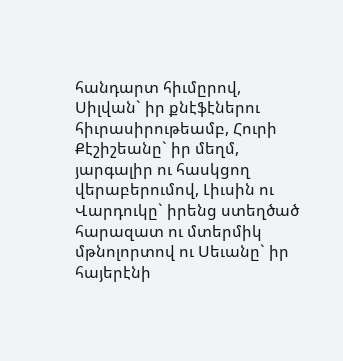հանդարտ հիւմըրով, Սիլվան` իր քնէֆէներու հիւրասիրութեամբ, Հուրի Քէշիշեանը` իր մեղմ, յարգալիր ու հասկցող վերաբերումով, Լիւսին ու Վարդուկը` իրենց ստեղծած հարազատ ու մտերմիկ մթնոլորտով ու Սեւանը` իր հայերէնի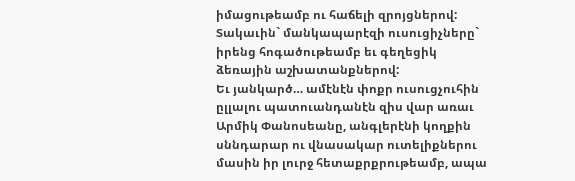իմացութեամբ ու հաճելի զրոյցներով: Տակաւին` մանկապարէզի ուսուցիչները` իրենց հոգածութեամբ եւ գեղեցիկ ձեռային աշխատանքներով:
Եւ յանկարծ… ամէնէն փոքր ուսուցչուհին ըլլալու պատուանդանէն զիս վար առաւ Արմիկ Փանոսեանը, անգլերէնի կողքին սննդարար ու վնասակար ուտելիքներու մասին իր լուրջ հետաքրքրութեամբ, ապա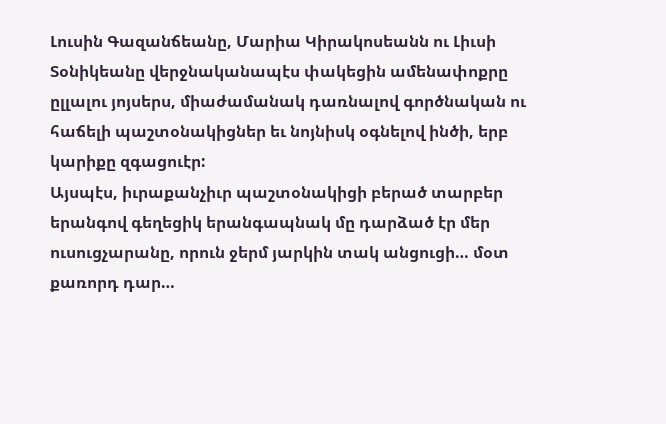Լուսին Գազանճեանը, Մարիա Կիրակոսեանն ու Լիւսի Տօնիկեանը վերջնականապէս փակեցին ամենափոքրը ըլլալու յոյսերս, միաժամանակ դառնալով գործնական ու հաճելի պաշտօնակիցներ եւ նոյնիսկ օգնելով ինծի, երբ կարիքը զգացուէր:
Այսպէս, իւրաքանչիւր պաշտօնակիցի բերած տարբեր երանգով գեղեցիկ երանգապնակ մը դարձած էր մեր ուսուցչարանը, որուն ջերմ յարկին տակ անցուցի… մօտ քառորդ դար…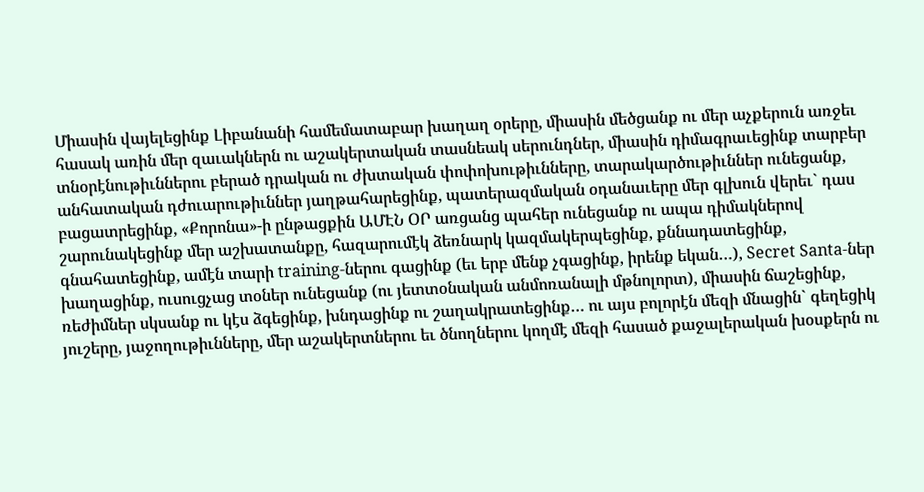Միասին վայելեցինք Լիբանանի համեմատաբար խաղաղ օրերը, միասին մեծցանք ու մեր աչքերուն առջեւ հասակ առին մեր զաւակներն ու աշակերտական տասնեակ սերունդներ, միասին դիմագրաւեցինք տարբեր տնօրէնութիւններու բերած դրական ու ժխտական փոփոխութիւնները, տարակարծութիւններ ունեցանք, անհատական դժուարութիւններ յաղթահարեցինք, պատերազմական օդանաւերը մեր գլխուն վերեւ` դաս բացատրեցինք, «Քորոնա»-ի ընթացքին ԱՄԷՆ ՕՐ առցանց պահեր ունեցանք ու ապա դիմակներով շարունակեցինք մեր աշխատանքը, հազարումէկ ձեռնարկ կազմակերպեցինք, քննադատեցինք, գնահատեցինք, ամէն տարի training-ներու գացինք (եւ երբ մենք չգացինք, իրենք եկան…), Secret Santa-ներ խաղացինք, ուսուցչաց տօներ ունեցանք (ու յետտօնական անմոռանալի մթնոլորտ), միասին ճաշեցինք, ռեժիմներ սկսանք ու կէս ձգեցինք, խնդացինք ու շաղակրատեցինք… ու այս բոլորէն մեզի մնացին` գեղեցիկ յուշերը, յաջողութիւնները, մեր աշակերտներու եւ ծնողներու կողմէ մեզի հասած քաջալերական խօսքերն ու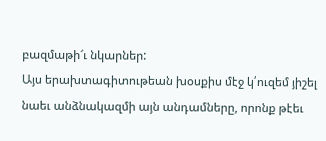բազմաթի՜ւ նկարներ:
Այս երախտագիտութեան խօսքիս մէջ կ՛ուզեմ յիշել նաեւ անձնակազմի այն անդամները, որոնք թէեւ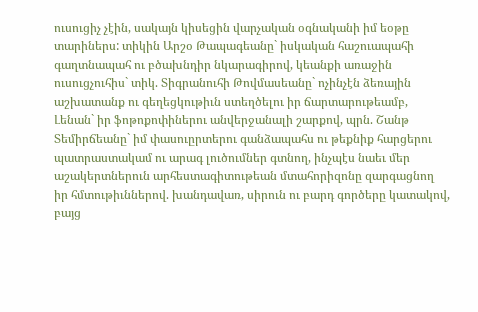ուսուցիչ չէին, սակայն կիսեցին վարչական օգնականի իմ եօթը տարիներս: տիկին Արշօ Թապագեանը` իսկական հաշուապահի գաղտնապահ ու բծախնդիր նկարագիրով, կեանքի առաջին ուսուցչուհիս` տիկ. Տիգրանուհի Թովմասեանը` ոչինչէն ձեռային աշխատանք ու գեղեցկութիւն ստեղծելու իր ճարտարութեամբ, Լենան` իր ֆոթոքոփիներու անվերջանալի շարքով, պրն. Շանթ Տեմիրճեանը` իմ փասուըրտերու գանձապահս ու թեքնիք հարցերու պատրաստակամ ու արագ լուծումներ գտնող, ինչպէս նաեւ մեր աշակերտներուն արհեստագիտութեան մտահորիզոնը զարգացնող իր հմտութիւններով. խանդավառ, սիրուն ու բարդ գործերը կատակով, բայց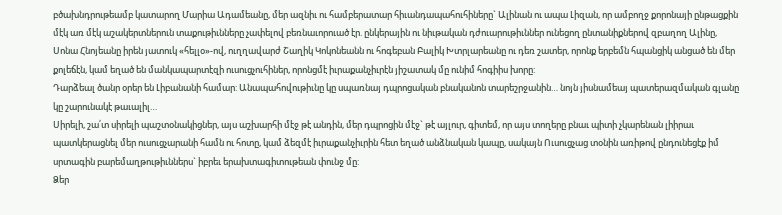բծախնդրութեամբ կատարող Մարիա Ադամեանը, մեր ազնիւ ու համբերատար հիւանդապահուհիները` Ալինան ու ապա Լիզան, որ ամբողջ քորոնայի ընթացքին մէկ առ մէկ աշակերտներուն տաքութիւնները չափելով բեռնաւորուած էր. ընկերային ու նիւթական դժուարութիւններ ունեցող ընտանիքներով զբաղող Ալինը, Սոնա Հնոյեանը իրեն յատուկ «հելլօ»-ով, ուղղավարժ Շաղիկ Կոկոնեանն ու հոգեբան Բալիկ Խտրլարեանը ու դեռ շատեր, որոնք երբեմն հպանցիկ անցած են մեր քոլեճէն, կամ եղած են մանկապարտէզի ուսուցչուհիներ, որոնցմէ իւրաքանչիւրէն յիշատակ մը ունիմ հոգիիս խորը:
Դարձեալ ծանր օրեր են Լիբանանի համար: Անապահովութիւնը կը սպառնայ դպրոցական բնականոն տարեշրջանին… նոյն յիսնամեայ պատերազմական գլանը կը շարունակէ թաւալիլ…
Սիրելի, շա՛տ սիրելի պաշտօնակիցներ, այս աշխարհի մէջ թէ անդին, մեր դպրոցին մէջ` թէ այլուր, գիտեմ, որ այս տողերը բնաւ պիտի չկարենան լիիրաւ պատկերացնել մեր ուսուցչարանի համն ու հոտը, կամ ձեզմէ իւրաքանչիւրին հետ եղած անձնական կապը, սակայն Ուսուցչաց տօնին առիթով ընդունեցէք իմ սրտագին բարեմաղթութիւններս` իբրեւ երախտագիտութեան փունջ մը:
Ձեր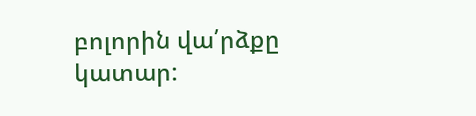բոլորին վա՛րձքը կատար: